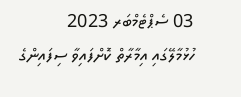03 ސެޕްޓެމްބަރ 2023
ހުޅުމާލޭގައި އިމާރާތް ކޮށްފައިވާ ސިފައިންގެ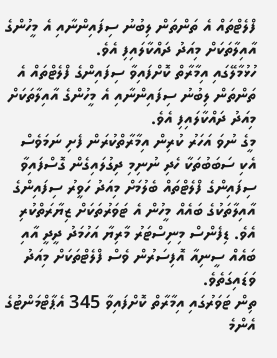ފްލެޓްތައް އެ ތަންތަން ލިބުނު ސިފައިންނާއި އެ މީހުންގެ އާއިލާތަކަށް މިއަދު ދައްކާލައިފި އެވެ.
ހުޅުމާލޭގައި އިމާރާތް ކޮށްފައިވާ ސިފައިންގެ ފްލެޓްތައް އެ ތަންތަން ލިބުނު ސިފައިންނާއި އެ މީހުންގެ އާއިލާތަކަށް މިއަދު ދައްކާލައިފި އެވެ.
މީގެ ނުވަ އަހަރު ކުރިން އިމާރާތްކުރަން ފެށި ނަމަވެސް އެކި ސަބަބުތަކާ ހެދި ނުނިމި ދިގުލައިގެން ގޮސްފައިވާ ސިފައިންގެ ފްލެޓްތައް ބެލުމަށް މިއަދު ހަވީރު ސިފައިންގެ އާއިލާތަކުގެ ބައެއް މީހުން އެ ޓަވަރުތަކަށް ޒިޔާރަތްކުރި އެވެ. ޑިފެންސް މިނިސްޓަރު މާރިޔާ އަހުމަދު ދީދީ އާއި ބައެއް ސީނިއާ އޮފިސަރުން ވެސް ފްލެޓްތަކަށް މިއަދު ވަޑައިގަތެވެ.
ތިން ޓަވަރުގައި އިމާރާތް ކޮށްފައިވާ 345 އެޕާޓްމަންޓުގެ އެންމެ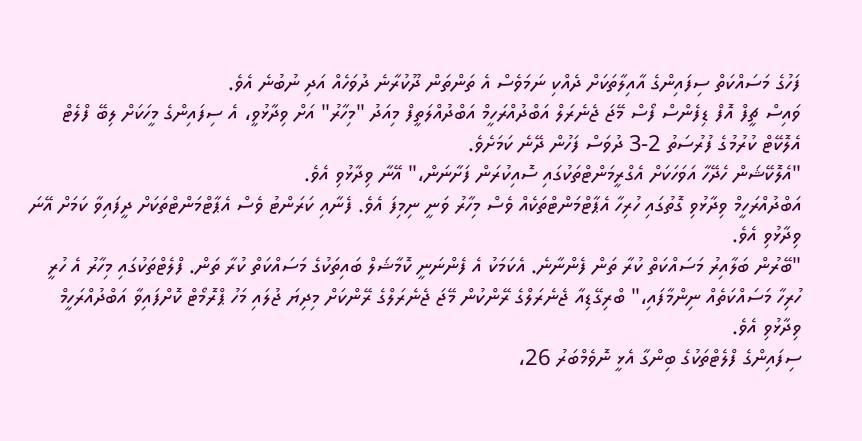ފަހުގެ މަސައްކަތް ސިފައިންގެ އާއިލާތަކަށް ދެއްކި ނަމަވެސް އެ ތަންތަން ދޫކުރާނެ ދުވަހެއް އަދި ނުބުނެ އެވެ.
ވައިސް ޗީފް އޮފް ޑިފެންސް ފޯސް މޭޖަ ޖެނެރަލް އަބްދުއްރަހީމް އަބްދުއްލަތީފް މިއަދު "މިހާރު" އަށް ވިދާޅުވީ، އެ ސިފައިންގެ މީހަކަށް ލިބޭ ފްލެޓް އެލޮކޭޓް ކުރުމުގެ ފުރުސަތު 2-3 ދުވަސް ފަހުން ދޭނެ ކަމަށެވެ.
"އެލޮކޭޝަން ހެދޭހާ އަވަހަކަށް އެގްރީމަންޓްތަކުގައި ސޮއިކުރަން ފަށާނަން،" އޭނާ ވިދާޅުވި އެވެ.
އަބްދުއްރަހީމް ވިދާޅުވި ގޮތުގައި ހުރިހާ އެޕާޓްމަންޓްތަކެއް ވެސް މިހާރު ވަނީ ނިމިފަ އެވެ. ފެނާއި ކަރަންޓު ވެސް އެޕާޓްމަންޓްތަކަށް ދީފައިވާ ކަމަށް އޭނަ ވިދާޅުވި އެވެ.
"ބޭރުން ބަލާއިރު މަސައްކަތް ކުރާ ތަން ފެންނާނެ. އެކަމަކު އެ ފެންނަނީ ކޮމާޝަލް ބައިތަކުގެ މަސައްކަތް ކުރާ ތަން. ފްލެޓްތަކުގައި މިހާރު އެ ހުރީ ހުރިހާ މަސައްކަތެއް ނިންމާފައި،" ބްރިގޭޑިއާ ޖެނެރަލްގެ ރޭންކުން މޭޖަ ޖެނެރަލްގެ ރޭންކަށް މިދިޔަ ޖުލައި މަހު ޕްރޮމޯޓް ކޮށްފައިވާ އަބްދުއްރަހީމް ވިދާޅުވި އެވެ.
ސިފައިންގެ ފްލެޓްތަކުގެ ބިންގާ އެޅީ ނޮވެމްބަރު 26،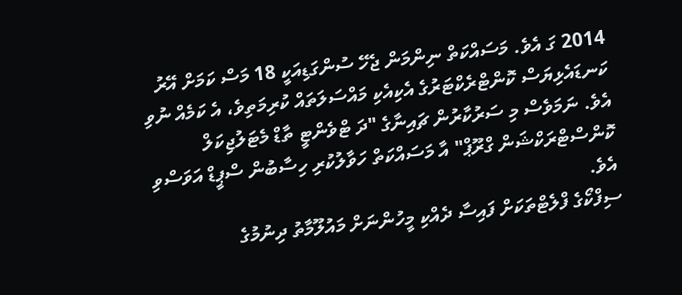2014 ގަ އެވެ. މަސައްކަތް ނިންމަން ޖެހޭ ސުންގަޑިއަކީ 18 މަސް ކަމަށް އޭރު ކަނޑައެޅިޔަސް ކޮންޓްރެކްޓަރުގެ އެކިއެކި މައްސަލަތައް ކުރިމަތިވެ، އެ ކަމެއް ނުވި އެވެ. ނަމަވެސް މި ސަރުކާރުން ޗައިނާގެ "ދަ ޓްވެންޓީ ތާޑް މެޓަލުޖިކަލް ކޮންސްޓްރަކްޝަން ގްރޫޕް" އާ މަސައްކަތް ހަވާލުކުރި ހިސާބުން ސްޕީޑް އަވަސްވި އެވެ.
ސިފްކޯގެ ފްލެޓްތަކަށް ފައިސާ ދެއްކި މީހުންނަށް މައުލޫމާތު ދިނުމުގެ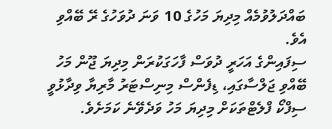ބައްދަލުވުމެއް މިދިޔަ މަހުގެ 10 ވަނަ ދުވަހުގެ ރޭ ބޭއްވި އެވެ.
ސިފައިންގެ އަހަރީ ދުވަސް ފާހަގަކުރަން މިދިޔަ ޖޫން މަހު ބޭއްވި ޖަލްސާގައި، ޑިފެންސް މިނިސްޓަރު މާރިޔާ ވިދާޅުވީ ސިފްކޯ ފްލެޓްތަކަށް މިދިޔަ މަހު ވަދެވޭނެ ކަމަށެވެ.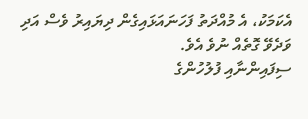އެކަމަކު، އެ މުއްދަތު ފަހަނައަޅައިގެން ދިޔައިރު ވެސް އަދި ވަދެވޭ ގޮތެއް ނުވެ އެވެ.
ސިފައިންނާއި ފުލުހުންގެ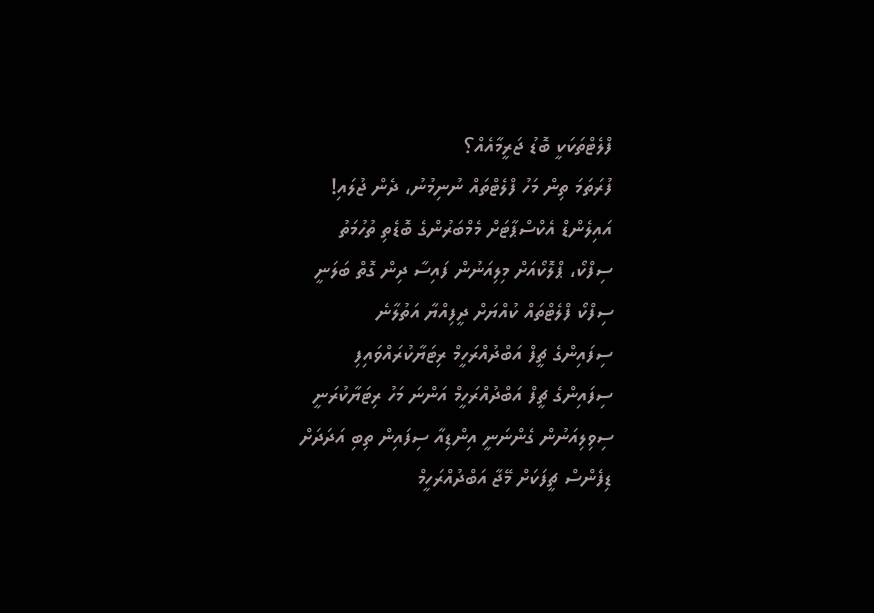ފްލެޓްތަކަކީ ބޮޑު ޖަރީމާއެއް؟
ފުރަތަމަ ތިން މަހު ފްލެޓްތައް ނުނިމުނު، ދެން ޖުލައި!
އައިލެންޑް އެކްސްޕާޓަށް މެމްބަރުންގެ ބޮޑެތި ތުހުމަތު
ސިފްކޯ، ޕްލޮކޯއަށް މިލިއަނުން ފައިސާ ދިން ގޮތް ބަލަނީ
ސިފްކޯ ފްލެޓްތައް ކުއްޔަށް ދީފިއްޔާ އަތުލާނެ
ސިފައިންގެ ޗީފް އަބްދުއްރަހީމް ރިޓަޔާކުރައްވައިފި
ސިފައިންގެ ޗީފް އަބްދުއްރަހީމް އަންނަ މަހު ރިޓަޔާކުރަނީ
ސިވިލިއަނުން ގެންނަނީ އިންޑިއާ ސިފައިން ތިބި އަދަދަށް
ޑިފެންސް ޗީފަކަށް މޭޖާ އަބްދުއްރަހީމް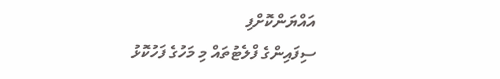އައްޔަންކޮށްފި
ސިފައިންގެ ފްލެޓުތައް މި މަހުގެ ފަހުކޮޅު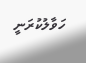ހަވާލުކުރަނީ